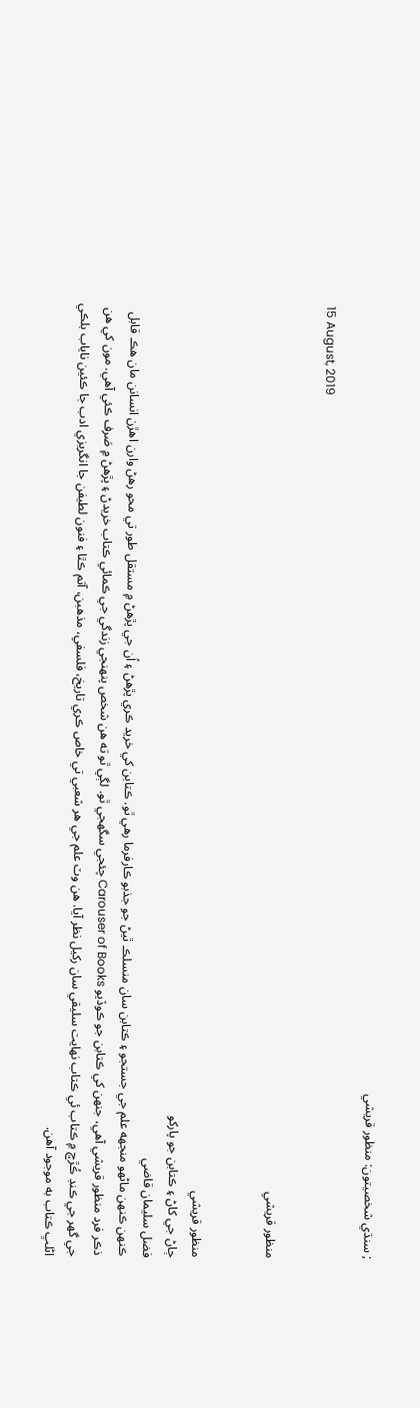; سنڌي شخصيتون: منظور قريشي

15 August, 2019

منظور قريشي


منظور قريشي
ڄاڻ جي کاڻ ۽ ڪتابن جو پارکو
فضل سليمان قاضي
ڪنهن ڪنهن ماڻهو منجهه علم جي جستجو ۽ ڪتابن سان منسلڪ ٿيڻ جو جذبو ڪارفرما رهي ٿو. ڪتابن کي خريد ڪري پڙهڻ ۽ اُن جي پڙهڻ ۾ مستقل طور تي محو رهڻ وارن اهڙن انسانن مان هڪ قابل ذڪر فرد منظور قريشي آهي، جنهن کي ڪتابن جو ڪوڏيو Carouser of Books چئجي سگهجي ٿو. لڳي ٿو ته هن شخص پنهنجي زندگي جي ڪمائي ڪتاب خريدڻ ۽ پڙهڻ ۾ صَرف ڪئي آهي. مون کي هن جي گهر جي ڪنڊ ڪُڙڇ ۾ ڪتاب ئي ڪتاب نهايت سليقي سان رکيل نظر آيا. هن وٽ علم جي هر شعبي تي خاص ڪري تاريخ، فلسفي، مذهبن، آتم ڪٿا ۽ فنون لطيفن جا انگريزي ادب جا ڪئين ناياب بلڪي اڻلڀ ڪتاب به موجود آهن.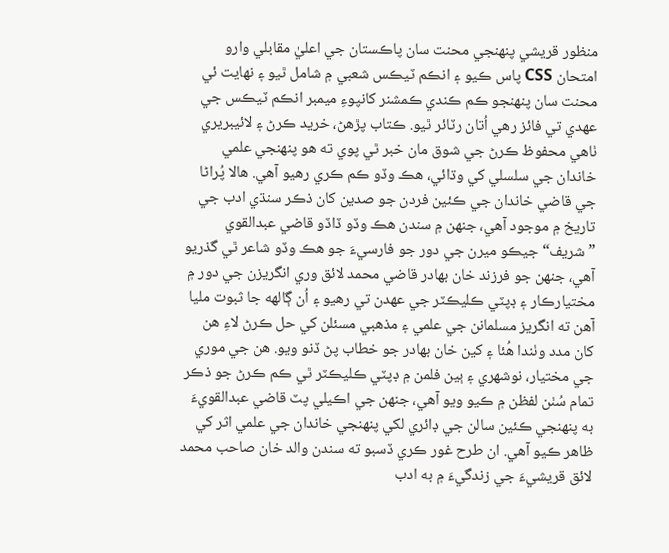منظور قريشي پنهنجي محنت سان پاڪستان جي اعليٰ مقابلي وارو امتحان CSS پاس ڪيو ۽ انڪم ٽيڪس شعبي ۾ شامل ٿيو ۽ نهايت ئي محنت سان پنهنجو ڪم ڪندي ڪمشنر کانپوءِ ميمبر انڪم ٽيڪس جي عهدي تي فائز رهي اُتان رٽائر ٿيو. ڪتاب پڙهڻ، خريد ڪرڻ ۽ لائيبريري ٺاهي محفوظ ڪرڻ جي شوق مان خبر ٿي پوي ته هو پنهنجي علمي خاندان جي سلسلي کي وڌائي، هڪ وڏو ڪم ڪري رهيو آهي. هالا پُراڻا جي قاضي خاندان جي ڪئين فردن جو صدين کان ذڪر سنڌي ادب جي تاريخ ۾ موجود آهي، جنهن ۾ سندن هڪ وڏو ڏاڏو قاضي عبدالقوي ”شريف“ جيڪو ميرن جي دور جو فارسيءَ جو هڪ وڏو شاعر ٿي گذريو آهي، جنهن جو فرزند خان بهادر قاضي محمد لائق وري انگريزن جي دور ۾ مختيارڪار ۽ ڊپٽي ڪليڪٽر جي عهدن تي رهيو ۽ اُن ڳالهه جا ثبوت مليا آهن ته انگريز مسلمانن جي علمي ۽ مذهبي مسئلن کي حل ڪرڻ لاءِ هن کان مدد وٺندا هُئا ۽ کين خان بهادر جو خطاب پڻ ڏنو ويو. هن جي موري جي مختيار، نوشهري ۽ ٻين فلمن ۾ ڊپٽي ڪليڪٽر ٿي ڪم ڪرڻ جو ذڪر تمام سُٺن لفظن ۾ ڪيو ويو آهي، جنهن جي اڪيلي پٽ قاضي عبدالقويءَ به پنهنجي ڪئين سالن جي ڊائري لکي پنهنجي خاندان جي علمي اثر کي ظاهر ڪيو آهي. ان طرح غور ڪري ڏسبو ته سندن والد خان صاحب محمد لائق قريشيءَ جي زندگيءَ ۾ به ادب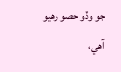جو وڏو حصو رهيو آهي،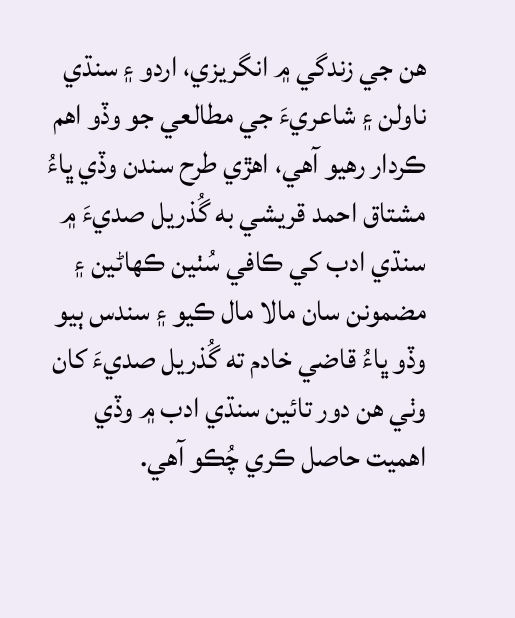هن جي زندگي ۾ انگريزي، اردو ۽ سنڌي ناولن ۽ شاعريءَ جي مطالعي جو وڏو اهم ڪردار رهيو آهي، اهڙي طرح سندن وڏي ڀاءُ مشتاق احمد قريشي به گُذريل صديءَ ۾ سنڌي ادب کي ڪافي سُٺين ڪهاڻين ۽ مضمونن سان مالا مال ڪيو ۽ سندس ٻيو وڏو ڀاءُ قاضي خادم ته گُذريل صديءَ کان وٺي هن دور تائين سنڌي ادب ۾ وڏي اهميت حاصل ڪري چُڪو آهي.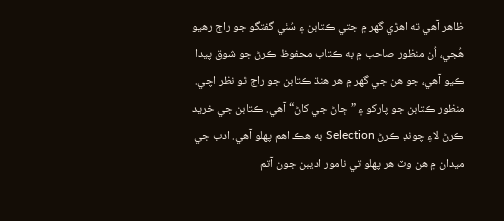ظاهر آهي ته اهڙي گهر ۾ جتي ڪتابن ۽ سُٺي گفتگو جو راڄ رهيو هُجي، اُن منظور صاحب ۾ به ڪتاب محفوظ ڪرڻ جو شوق پيدا ڪيو آهي، جو هن جي گهر ۾ هر هنڌ ڪتابن جو راڄ ٿو نظر اچي.
منظور ڪتابن جو پارکو ۽ ”ڄاڻ جي کاڻ“ آهي. ڪتابن جي خريد ڪرڻ لاءِ چونڊ ڪرڻ Selection به هڪ اهم پهلو آهي. ادب جي ميدان ۾ هن وٽ هر پهلو تي نامور اديبن جون آتم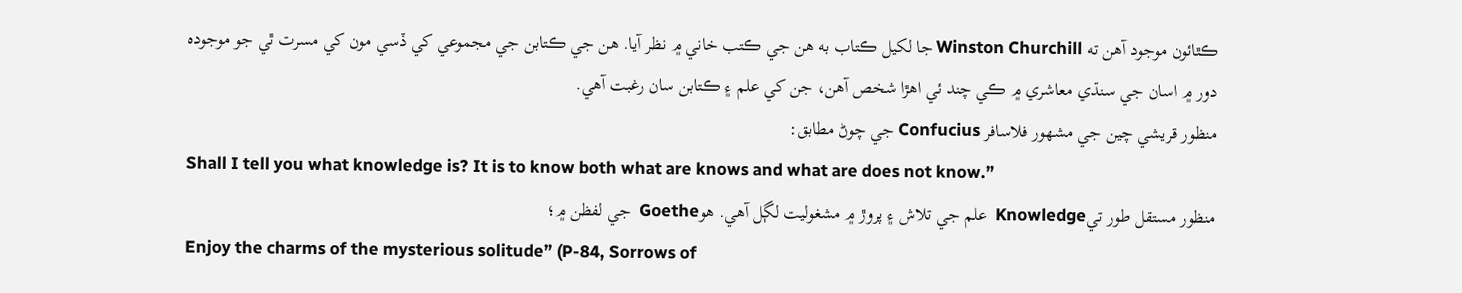ڪٿائون موجود آهن ته Winston Churchill جا لکيل ڪتاب به هن جي ڪتب خاني ۾ نظر آيا. هن جي ڪتابن جي مجموعي کي ڏسي مون کي مسرت ٿي جو موجوده دور ۾ اسان جي سنڌي معاشري ۾ ڪي چند ئي اهڙا شخص آهن، جن کي علم ۽ ڪتابن سان رغبت آهي.
منظور قريشي چين جي مشهور فلاسافر Confucius جي چوڻ مطابق:
Shall I tell you what knowledge is? It is to know both what are knows and what are does not know.”
منظور مستقل طور تيKnowledge  علم جي تلاش ۽ پروڙ ۾ مشغوليت لڳل آهي. هوGoethe  جي لفظن ۾؛
Enjoy the charms of the mysterious solitude” (P-84, Sorrows of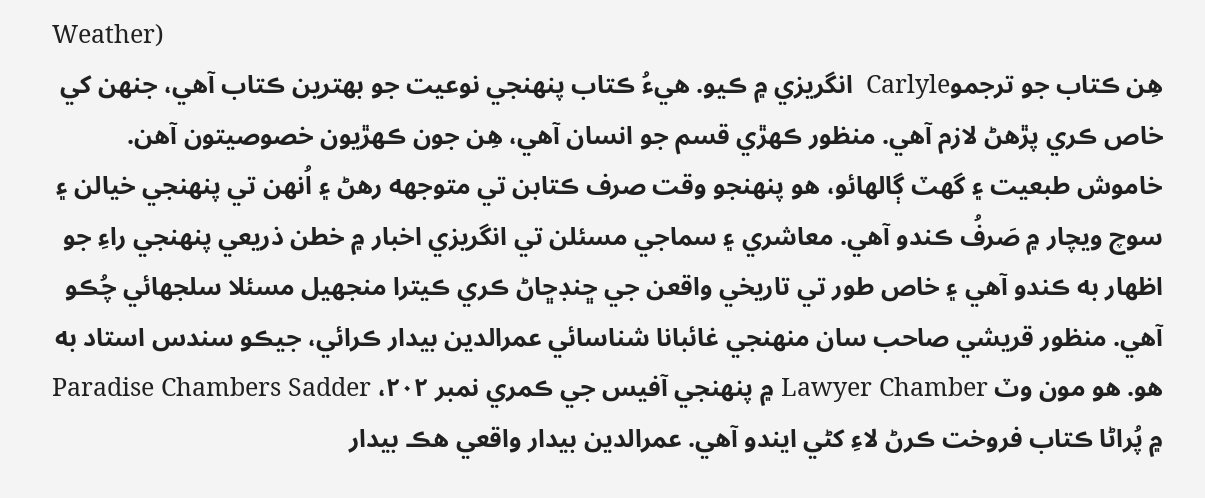Weather)
هِن ڪتاب جو ترجموCarlyle  انگريزي ۾ ڪيو. هيءُ ڪتاب پنهنجي نوعيت جو بهترين ڪتاب آهي، جنهن کي خاص ڪري پڙهڻ لازم آهي. منظور ڪهڙي قسم جو انسان آهي، هِن جون ڪهڙيون خصوصيتون آهن. خاموش طبعيت ۽ گهٽ ڳالهائو، هو پنهنجو وقت صرف ڪتابن تي متوجهه رهڻ ۽ اُنهن تي پنهنجي خيالن ۽ سوچ ويچار ۾ صَرفُ ڪندو آهي. معاشري ۽ سماجي مسئلن تي انگريزي اخبار ۾ خطن ذريعي پنهنجي راءِ جو اظهار به ڪندو آهي ۽ خاص طور تي تاريخي واقعن جي ڇنڊڇاڻ ڪري ڪيترا منجهيل مسئلا سلجهائي چُڪو آهي. منظور قريشي صاحب سان منهنجي غائبانا شناسائي عمرالدين بيدار ڪرائي، جيڪو سندس استاد به هو. هو مون وٽ Lawyer Chamber ۾ پنهنجي آفيس جي ڪمري نمبر ۲۰۲، Paradise Chambers Sadder ۾ پُراڻا ڪتاب فروخت ڪرڻ لاءِ کڻي ايندو آهي. عمرالدين بيدار واقعي هڪ بيدار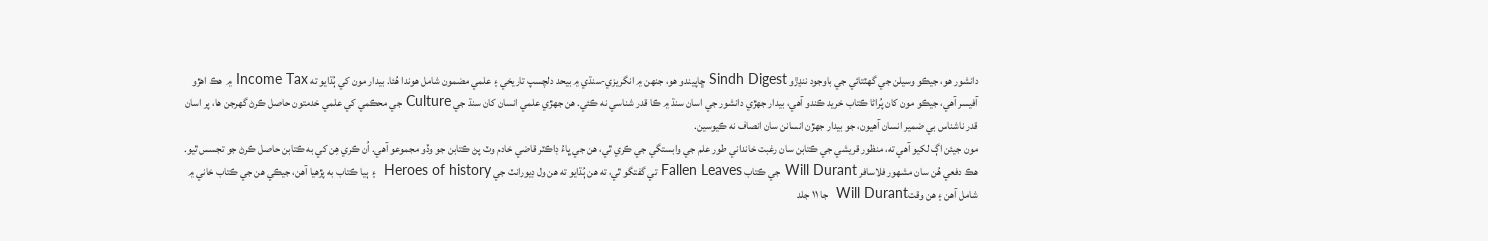دانشور هو، جيڪو وسيلن جي گهٽتائي جي باوجود ننڍڙو Sindh Digest ڇاپيندو هو، جنهن ۾ انگريزي-سنڌي ۾ بيحد دلچسپ تاريخي ۽ علمي مضمون شامل هوندا هُئا. بيدار مون کي ٻُڌايو ته Income Tax ۾ هڪ اهڙو آفيسر آهي، جيڪو مون کان پُراڻا ڪتاب خريد ڪندو آهي، بيدار جهڙي دانشور جي اسان سنڌ ۾ ڪا قدر شناسي نه ڪئي. هن جهڙي علمي انسان کان سنڌ جي Culture جي محڪمي کي علمي خدمتون حاصل ڪرڻ گهرجن ها، پر اسان قدر ناشناس بي ضمير انسان آهيون، جو بيدار جهڙن انسانن سان انصاف نه ڪيوسين.
مون جيئن اڳ لکيو آهي ته، منظور قريشي جي ڪتابن سان رغبت خانداني طور علم جي وابستگي جي ڪري ٿي، هن جي ڀاءُ ڊاڪٽر قاضي خادم وٽ پڻ ڪتابن جو وڏو مجموعو آهي. اُن ڪري هِن کي به ڪتابن حاصل ڪرڻ جو تجسس ٿيو. هڪ دفعي هُن سان مشهور فلاسافر Will Durant جي ڪتاب Fallen Leaves تي گفتگو ٿي، ته هن ٻُڌايو ته هن ول ڊيورانٽ جي Heroes of history  ۽ ٻيا ڪتاب به پڙهيا آهن، جيڪي هن جي ڪتاب خاني ۾ شامل آهن ۽ هن وقتWill Durant  جا ۱۱ جلد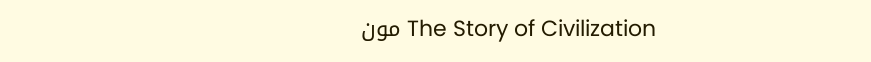The Story of Civilization مون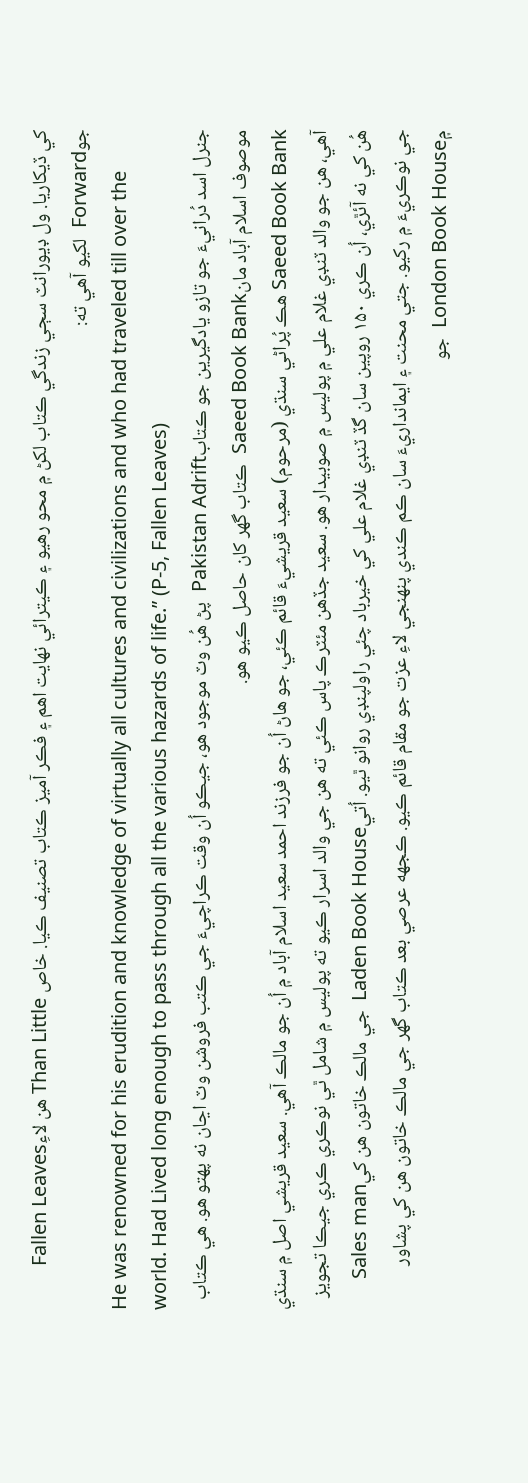کي ڏيکاريا. ول ڊيورانٽ سڄي زندگي ڪتاب لکڻ ۾ محو رهيو ۽ ڪيترائي نهايت اهم ۽ فڪر آميز ڪتاب تصنيف ڪيا. خاص Than Little هن لاءِFallen Leaves  جوForward  لکيو آهي ته:
He was renowned for his erudition and knowledge of virtually all cultures and civilizations and who had traveled till over the world. Had Lived long enough to pass through all the various hazards of life.” (P-5, Fallen Leaves)
جنرل اسد دُرانيءَ جو تازو يادگيرين جو ڪتابPakistan Adrift  پڻ هُن وٽ موجود هو، جيڪو اُن وقت ڪراچيءَ جي ڪتب فروشن وٽ اڃان نه پهتو هو. هي ڪتاب موصوف اسلام آباد مانSaeed Book Bank  ڪتاب گهر کان حاصل ڪيو هو.
Saeed Book Bank هڪ پُراڻي سنڌي (مرحوم) سعيد قريشيءَ قائم ڪئي، جو هاڻ اُن جو فرزند احمد سعيد اسلام آباد ۾ اُن جو مالڪ آهي. سعيد قريشي اصل ۾ سنڌي آهي، هن جو والد ٽنڊي غلام علي ۾ پوليس ۾ صوبيدار هو. سعيد جڏهن مئٽرڪ پاس ڪئي ته هن جي والد اسرار ڪيو ته پوليس ۾ شامل ٿي نوڪري ڪري جيڪا تجويز هُن کي نه آئڙي، اُن ڪري ۱۵۰ روپين سان گڏ ٽنڊي غلام علي کي خيرباد چئي راولپنڊي روانو ٿيو. اُتيLaden Book House  جي مالڪ خاتون هن کيSales man  جي نوڪريءَ ۾ رکيو. جتي محنت ۽ ايمانداريءَ سان ڪم ڪندي پنهنجي لاءِ عزت جو مقام قائم ڪيو. ڪجهه عرصي بعد ڪتاب گهر جي مالڪ خاتون هن کي پشاور ۾London Book House  جو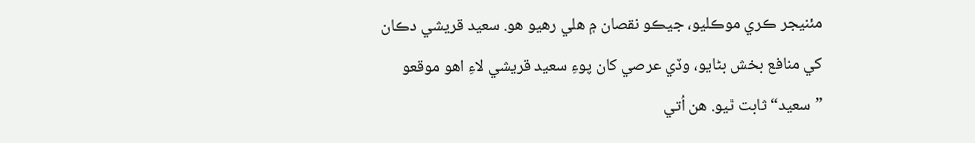مئنيجر ڪري موڪليو، جيڪو نقصان ۾ هلي رهيو هو. سعيد قريشي دڪان کي منافع بخش بڻايو، وڏي عرصي کان پوءِ سعيد قريشي لاءِ اهو موقعو ”سعيد“ ثابت ٿيو. هن اُتي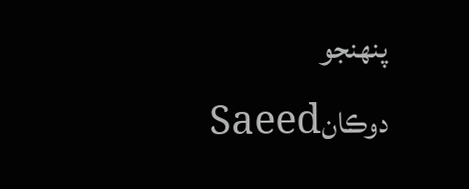پنهنجو دوڪانSaeed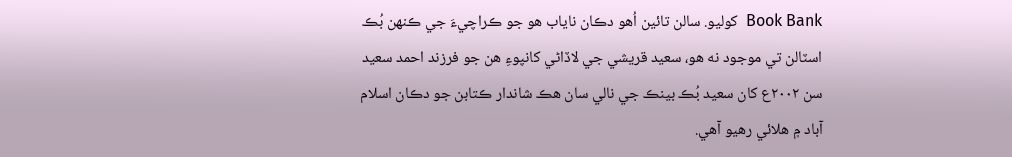Book Bank  کوليو. سالن تائين اُهو دڪان ناياب هو جو ڪراچيءَ جي ڪنهن بُڪ اسٽالن تي موجود نه هو، سعيد قريشي جي لاڏاڻي کانپوءِ هن جو فرزند احمد سعيد سن ۲۰۰۲ع کان سعيد بُڪ بينڪ جي نالي سان هڪ شاندار ڪتابن جو دڪان اسلام آباد ۾ هلائي رهيو آهي.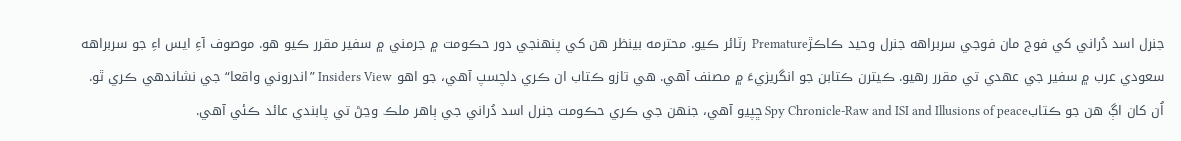جنرل اسد دُراني کي فوج مان فوجي سربراهه جنرل وحيد ڪاڪڙPremature  رٽائر ڪيو. محترمه بينظر هن کي پنهنجي دور حڪومت ۾ جرمني ۾ سفير مقرر ڪيو هو. موصوف آءِ ايس اءِ جو سربراهه سعودي عرب ۾ سفير جي عهدي تي مقرر رهيو. ڪيترن ڪتابن جو انگريزيءَ ۾ مصنف آهي. هي تازو ڪتاب ان ڪري دلچسپ آهي، جو اهو Insiders View ”اندروني واقعا“ جي نشاندهي ڪري ٿو. اُن کان اڳ هن جو ڪتابSpy Chronicle-Raw and ISI and Illusions of peace ڇپيو آهي، جنهن جي ڪري حڪومت جنرل اسد دُراني جي ٻاهر ملڪ وڃڻ تي پابندي عائد ڪئي آهي.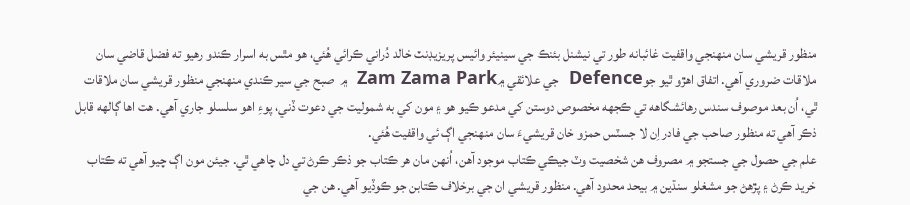منظور قريشي سان منهنجي واقفيت غائبانه طور تي نيشنل بئنڪ جي سينيئر وائيس پريزيڊنٽ خالد دُراني ڪرائي هُئي، هو مٿس به اسرار ڪندو رهيو ته فضل قاضي سان ملاقات ضروري آهي. اتفاق اهڙو ٿيو جوDefence  جي علائقي ۾Zam Zama Park  ۾ صبح جي سير ڪندي منهنجي منظور قريشي سان ملاقات ٿي، اُن بعد موصوف سندس رهائشگاهه تي ڪجهه مخصوص دوستن کي مدعو ڪيو هو ۽ مون کي به شموليت جي دعوت ڏني، پوءِ اهو سلسلو جاري آهي. هت اها ڳالهه قابل ذڪر آهي ته منظور صاحب جي فادر اِن لا جسٽس حمزو خان قريشيءَ سان منهنجي اڳ ئي واقفيت هُئي.
علم جي حصول جي جستجو ۾ مصروف هن شخصيت وٽ جيڪي ڪتاب موجود آهن، اُنهن مان هر ڪتاب جو ذڪر ڪرڻ تي دل چاهي ٿي. جيئن مون اڳ چيو آهي ته ڪتاب خريد ڪرڻ ۽ پڙهڻ جو مشغلو سنڌين ۾ بيحد محدود آهي. منظور قريشي ان جي برخلاف ڪتابن جو ڪوڏيو آهي. هن جي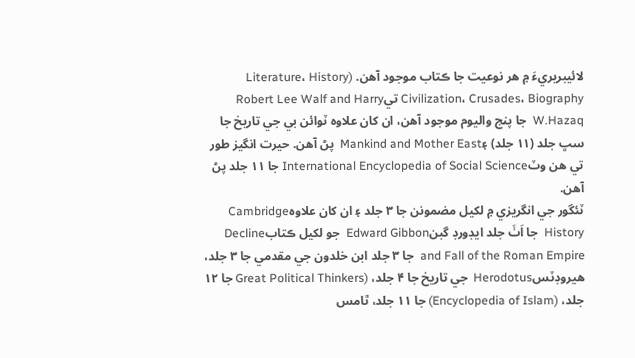لائيبريريءَ ۾ هر نوعيت جا ڪتاب موجود آهن. (Literature، History Civilization، Crusades، Biography تيRobert Lee Walf and Harry W.Hazaq  جا پنج واليوم موجود آهن، ان کان علاوه ٽوائن بي جي تاريخ جا سڀ جلد (۱۱ جلد) ۽Mankind and Mother East  پڻ آهن. حيرت انگيز طور تي هن وٽInternational Encyclopedia of Social Science جا ۱۱ جلد پڻ آهن.
ٽئگور جي انگريزي ۾ لکيل مضمونن جا ۳ جلد ۽ ان کان علاوهCambridge History  جا اَٺَ جلد ايڊورڊ گبنEdward Gibbon  جو لکيل ڪتابDecline and Fall of the Roman Empire  جا ۳ جلد ابن خلدون جي مقدمي جا ۳ جلد، هيروڊٽسHerodotus  جي تاريخ جا ۴ جلد، (Great Political Thinkers جا ۱۲ جلد، (Encyclopedia of Islam) جا ۱۱ جلد، ٿامس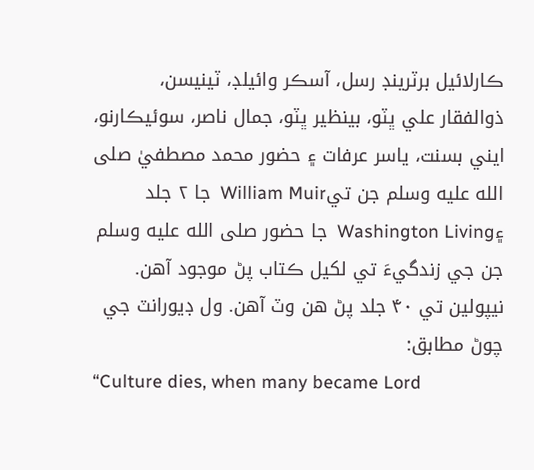ڪارلائيل برٽرينڊ رسل، آسڪر وائيلڊ، ٽينيسن، ذوالفقار علي ڀٽو، بينظير ڀٽو، جمال ناصر، سوئيڪارنو، ايني بسنت، ياسر عرفات ۽ حضور محمد مصطفيٰ صلى الله عليه وسلم جن تيWilliam Muir  جا ۲ جلد ۽Washington Living  جا حضور صلى الله عليه وسلم جن جي زندگيءَ تي لکيل ڪتاب پڻ موجود آهن. نيپولين تي ۴۰ جلد پڻ هن وٽ آهن. ول ڊيورانٽ جي چوڻ مطابق:
“Culture dies, when many became Lord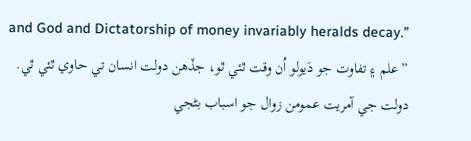and God and Dictatorship of money invariably heralds decay.”
”علم ۽ تفاوت جو دَيولو اُن وقت ٿئي ٿو، جڏهن دولت انسان تي حاوي ٿئي ٿي. دولت جي آمريت عمومن زوال جو اسباب بڻجي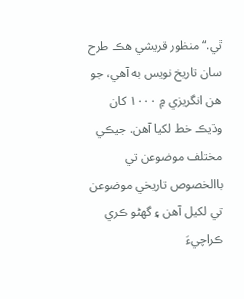ٿي.“ منظور قريشي هڪ طرح سان تاريخ نويس به آهي، جو هن انگريزي ۾ ۱۰۰۰ کان وڌيڪ خط لکيا آهن. جيڪي مختلف موضوعن تي باالخصوص تاريخي موضوعن تي لکيل آهن ۽ گهڻو ڪري ڪراچيءَ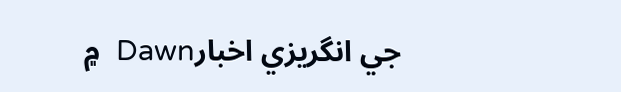جي انگريزي اخبارDawn  ۾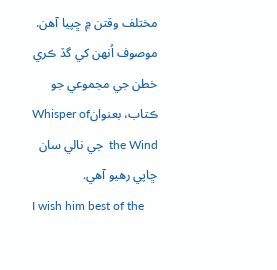مختلف وقتن ۾ ڇپيا آهن. موصوف اُنهن کي گڏ ڪري خطن جي مجموعي جو ڪتاب، بعنوانWhisper of the Wind  جي نالي سان ڇاپي رهيو آهي.
I wish him best of the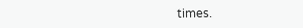times.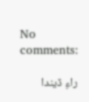No comments:

راءِ ڏيندا